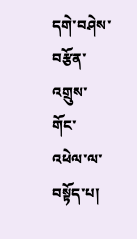དགེ་བཤེས་བརྩོན་འགྲུས་གོང་འཕེལ་ལ་བསྟོད་པ།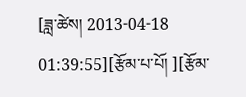[ཟླ་ཚེས། 2013-04-18 01:39:55][རྩོམ་པ་པོ། ][རྩོམ་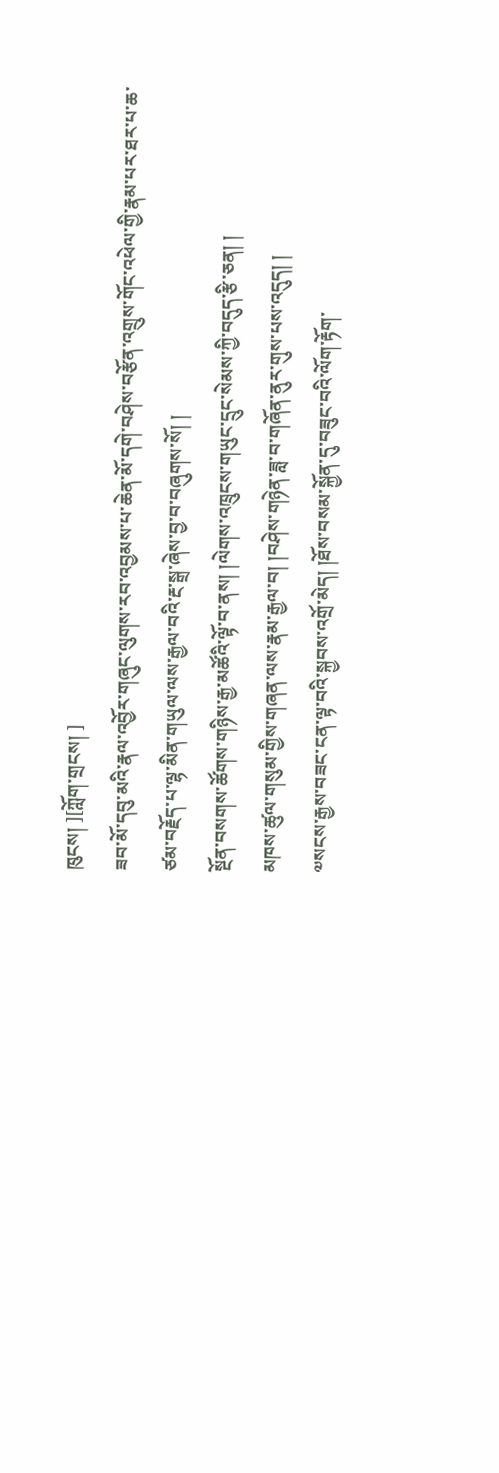ཁུངས། ][ཀློག་གྲངས། ]
ཟབ་མོ་དབུ་མའི་རྣལ་འབྱོར་གཞུང་ལུགས་རབ་འབྱམས་པ་ཆེན་མོ་དགེ་བཤེས་བརྩོན་འགྲུས་གོང་འཕེལ་གྱི་རྣམ་པར་ཐར་པ་ཆ་ཙམ་བརྗོད་པ་ལྷ་མིན་གཡུལ་ལས་རྒྱལ་བའི་རྔ་སྒྲ་ཞེས་བྱ་བ་བཞུགས་སོ། །
སྔོན་བསགས་ཚོགས་གཉིས་རྒྱ་མཚོའི་ལྟོ་བ་ནས། །ལེགས་འཁྲུངས་གཡུང་དྲུང་སེམས་ཀྱི་བདུད་རྩི་ཅན། །
མཁས་ཚུལ་གསུམ་གྱིས་གཞན་ལས་རྣམ་རྒྱལ་བ། །བཤེས་གཉེན་ཟླ་བ་གཞོན་ནུར་གུས་པས་འདུད། །
༧སངས་རྒྱས་བཟང་ངན་ལྟ་བའི་སྐྱབས་འགྲོ་མེད། །ཐོས་བསམ་སྐྱོན་དུ་བཟུང་བའི་ལོག་རྟོག་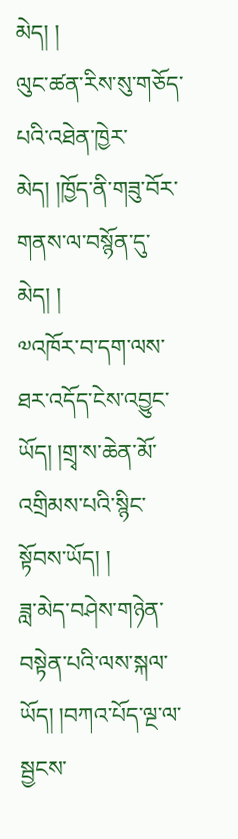མེད། །
ལུང་ཚན་རིས་སུ་གཅོད་པའི་འཐེན་ཁྱེར་མེད། །ཁྱོད་ནི་གཟུ་བོར་གནས་ལ་བསྙོན་དུ་མེད། །
༧འཁོར་བ་དག་ལས་ཐར་འདོད་ངེས་འབྱུང་ཡོད། །གྲྭ་ས་ཆེན་མོ་འགྲིམས་པའི་སྙིང་སྟོབས་ཡོད། །
ཟླ་མེད་བཤེས་གཉེན་བསྟེན་པའི་ལས་སྐལ་ཡོད། །བཀའ་པོད་ལྔ་ལ་སྦྱངས་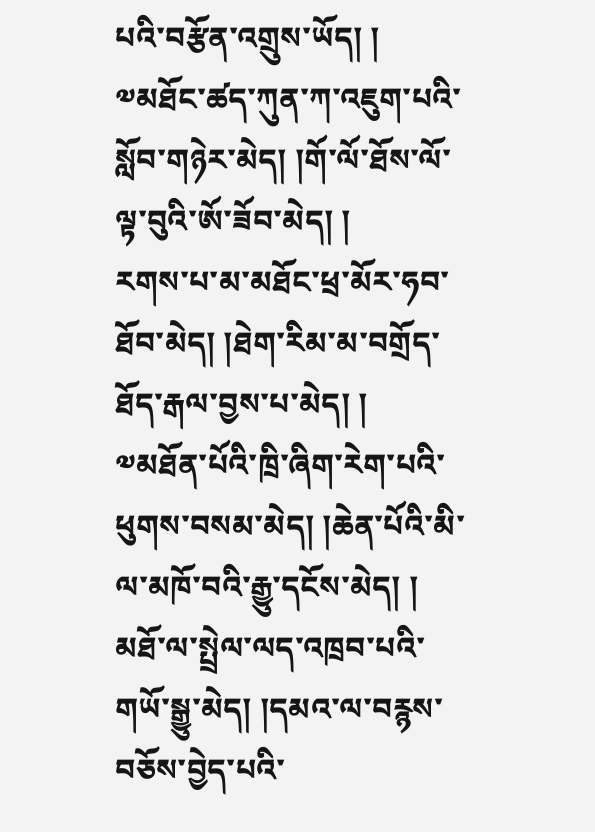པའི་བརྩོན་འགྲུས་ཡོད། །
༧མཐོང་ཚད་ཀུན་ཀ་འཇུག་པའི་སློབ་གཉེར་མེད། །གོ་ལོ་ཐོས་ལོ་ལྟ་བུའི་ཨོ་ཟོབ་མེད། །
རགས་པ་མ་མཐོང་ཕྲ་མོར་ཧབ་ཐོབ་མེད། །ཐེག་རིམ་མ་བགྲོད་ཐོད་རྒལ་བྱས་པ་མེད། །
༧མཐོན་པོའི་ཁྲི་ཞིག་རེག་པའི་ཕུགས་བསམ་མེད། །ཆེན་པོའི་མི་ལ་མཁོ་བའི་རྒྱུ་དངོས་མེད། །
མཐོ་ལ་སྤྲེལ་ལད་འཁྲབ་པའི་གཡོ་སྒྱུ་མེད། །དམའ་ལ་བརྙས་བཅོས་བྱེད་པའི་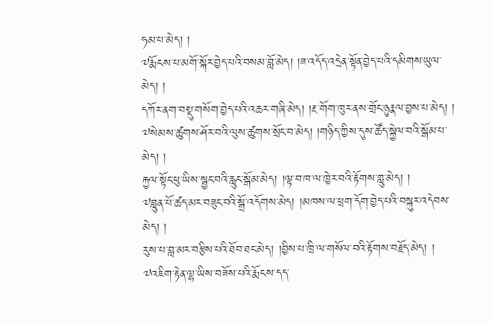ཧམ་པ་མེད། །
༧རྨོངས་པ་མགོ་སྐོར་བྱེད་པའི་བསམ་བློ་མེད། །ཟ་འདོད་འདྲེན་སྟོན་བྱེད་པའི་དམིགས་ཡུལ་མེད། །
དཀོར་ནག་བསྡུ་གསོག་བྱེད་པའི་འཆར་གཞི་མེད། །རྔ་གོག་ཁུར་ནས་གྲོང་ཉུརྣལ་བྱས་པ་མེད། །
༧སེམས་ཚུགས་ཤོར་བའི་ལུས་ཚུགས་སྲོང་བ་མེད། །གཉིད་ཀྱིས་དུས་ཚོད་སྐྱེལ་བའི་སྒོམ་པ་མེད། །
རྐྱལ་སྟོང་ཕུ་ཡིས་སྦྱང་བའི་རླུང་སྒོམ་མེད། །ལྟ་བ་ཁ་ལ་ཁྱེར་བའི་རྟོགས་གླུ་མེད། །
༧བླུན་པོ་ཚད་མར་བཟུང་བའི་སྒྲོ་འདོགས་མེད། །མཁས་ལ་ཕྲག་དོག་བྱེད་པའི་བསྐུར་འདེབས་མེད། །
རུས་པ་བླ་མར་བརྩིས་པའི་ཐོབ་ཐང་མེད། །བྱིས་པ་ཁྲི་ལ་གསོལ་བའི་རྟོགས་བརྗོད་མེད། །
༧འཇིག་རྟེན་ལྷ་ཡིས་བཟོས་པའི་རྨོངས་དད་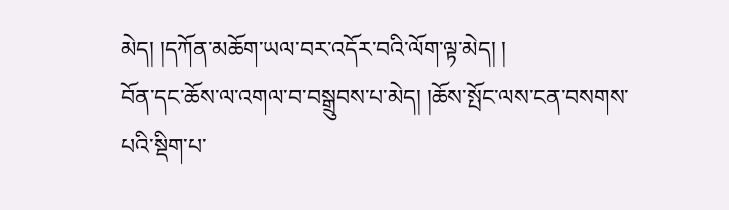མེད། །དཀོན་མཆོག་ཡལ་བར་འདོར་བའི་ལོག་ལྟ་མེད། །
བོན་དང་ཆོས་ལ་འགལ་བ་བསྒྲུབས་པ་མེད། །ཆོས་སྤོང་ལས་ངན་བསགས་པའི་སྡིག་པ་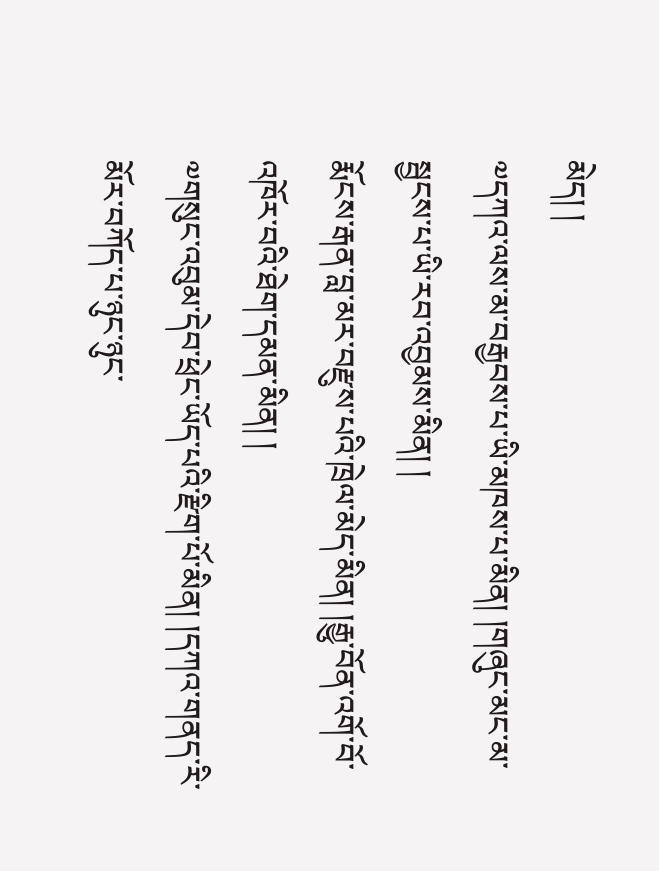མེད། །
༧དཀའ་ལས་མ་བརྒྱབས་པ་ཡི་མཁས་པ་མིན། །གཞུང་མང་མ་སྦྱངས་པ་ཡི་རབ་འབྱམས་མིན། །
རྨོངས་རྒན་བླ་མར་བརྫུས་པའི་ཁྲེལ་མེད་མིན། །རྒྱུ་བོན་འགོ་བོ་འཁོར་བའི་ཐེག་དམན་མིན། །
༧གསུང་འབུམ་དེབ་ཕྲེང་ཡོད་པའི་རྫིག་པོ་མིན། །དཀའ་གནད་རི་མོར་བཀོད་པ་ཉུང་ཉུང་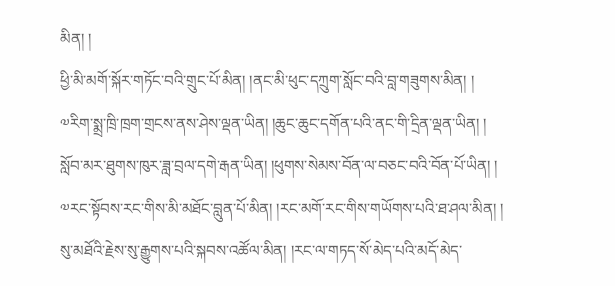མིན། །
ཕྱི་མི་མགོ་སྐོར་གཏོང་བའི་གྲུང་པོ་མིན། །ནང་མི་ཕུང་དཀྲུག་སློང་བའི་བླ་གཟུགས་མིན། །
༧རིག་སྨྲ་ཁྲི་ཁྲག་གྲངས་ནས་ཤེས་ལྡན་ཡིན། །ཆུང་ཆུང་དགོན་པའི་ནང་གི་དྲིན་ལྡན་ཡིན། །
སློབ་མར་ཐུགས་ཁུར་ཟླ་བྲལ་དགེ་རྒན་ཡིན། །ཕུགས་སེམས་བོན་ལ་བཅང་བའི་བོན་པོ་ཡིན། །
༧རང་སྟོབས་རང་གིས་མི་མཐོང་བླུན་པོ་མིན། །རང་མགོ་རང་གིས་གཡོགས་པའི་ཐ་ཤལ་མིན། །
སུ་མཐོའི་རྗེས་སུ་རྒྱུགས་པའི་སྐབས་འཚོལ་མིན། །རང་ལ་གཏད་སོ་མེད་པའི་མདོ་མེད་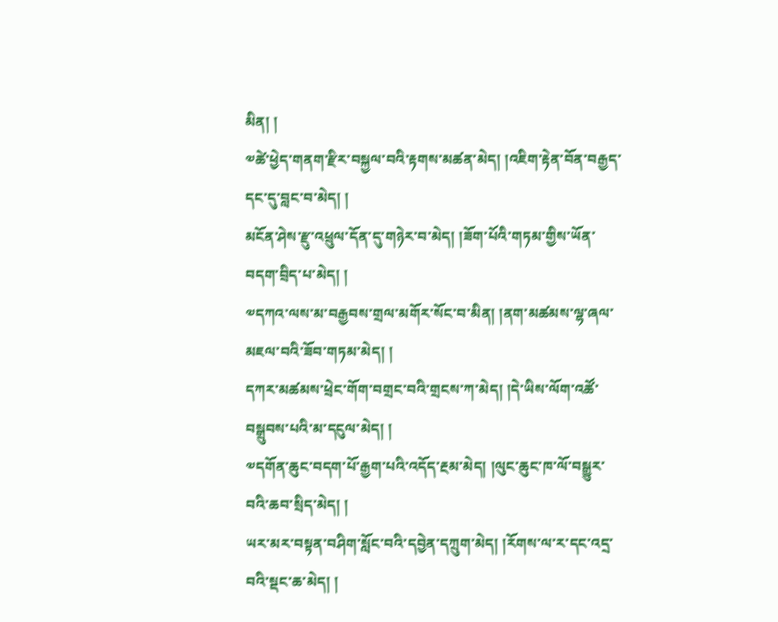མིན། །
༧ཚེ་ཕྱེད་གནག་རྫིར་བསྐྱལ་བའི་རྟགས་མཚན་མེད། །འཇིག་རྟེན་བོན་བརྒྱད་དང་དུ་བླང་བ་མེད། །
མངོན་ཤེས་རྫུ་འཕྲུལ་དོན་དུ་གཉེར་བ་མེད། །ཟོག་པོའི་གཏམ་གྱིས་ཡོན་བདག་བྲིད་པ་མེད། །
༧དཀའ་ལས་མ་བརྒྱབས་གྲལ་མགོར་སོང་བ་མིན། །ནག་མཚམས་ལྷ་ཞལ་མཇལ་བའི་ཟོབ་གཏམ་མེད། །
དཀར་མཚམས་ཕྲེང་གོག་བགྲང་བའི་གྲངས་ཀ་མེད། །དེ་ཡིས་ལོག་འཚོ་བསྒྲུབས་པའི་མ་དངུལ་མེད། །
༧དགོན་ཆུང་བདག་པོ་རྒྱག་པའི་འདོད་རྔམ་མེད། །ལུང་ཆུང་ཁ་ལོ་བསྒྱུར་བའི་ཆབ་སྲིད་མེད། །
ཡར་མར་བསྟན་བཤིག་སློང་བའི་དབྱེན་དཀྲུག་མེད། །རོགས་ལ་ར་དང་འདྲ་བའི་སྡང་ཆ་མེད། །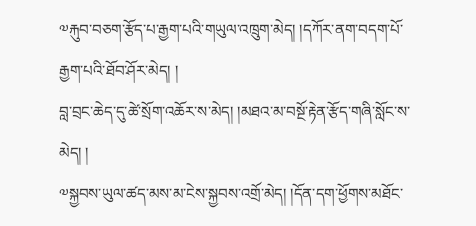༧རྐུབ་བཅག་རྩོད་པ་རྒྱག་པའི་གཡུལ་འཁྲུག་མེད། །དཀོར་ནག་བདག་པོ་རྒྱག་པའི་ཐོབ་ཤོར་མེད། །
བླ་བྲང་ཆེད་དུ་ཚེ་སྲོག་འཆོར་ས་མེད། །མཐའ་མ་བསྔོ་རྟེན་རྩོད་གཞི་སློང་ས་མེད། །
༧སྐྱབས་ཡུལ་ཚད་མས་མ་ངེས་སྐྱབས་འགྲོ་མེད། །དོན་དག་ཕྱོགས་མཐོང་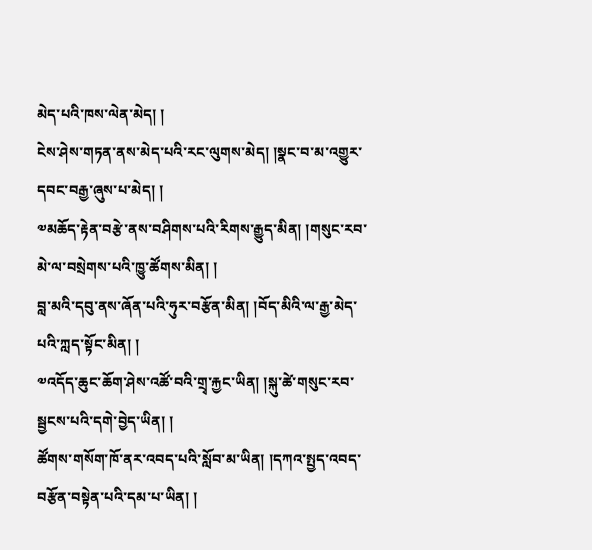མེད་པའི་ཁས་ལེན་མེད། །
ངེས་ཤེས་གཏན་ནས་མེད་པའི་རང་ལུགས་མེད། །སྣང་བ་མ་འགྱུར་དབང་བརྒྱ་ཞུས་པ་མེད། །
༧མཆོད་རྟེན་བརྩེ་ནས་བཤིགས་པའི་རིགས་རྒྱུད་མིན། །གསུང་རབ་མེ་ལ་བསྲེགས་པའི་ཁྱུ་ཚོགས་མིན། །
བླ་མའི་དབུ་ནས་ཞོན་པའི་ཧུར་བརྩོན་མིན། །བོད་མིའི་ལ་རྒྱ་མེད་པའི་ཀླད་སྟོང་མིན། །
༧འདོད་ཆུང་ཆོག་ཤེས་འཚོ་བའི་གྲྭ་རྐྱང་ཡིན། །སྐུ་ཚེ་གསུང་རབ་སྦྱངས་པའི་དགེ་བྱེད་ཡིན། །
ཚོགས་གསོག་ཁོ་ནར་འབད་པའི་སློབ་མ་ཡིན། །དཀའ་སྤྱད་འབད་བརྩོན་བསྟེན་པའི་དམ་པ་ཡིན། །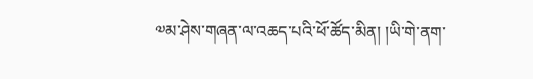༧མ་ཤེས་གཞན་ལ་འཆད་པའི་ཕོ་ཚོད་མིན། །ཡི་གེ་ནག་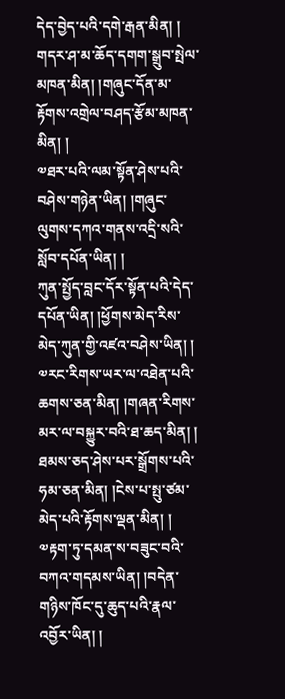དེད་བྱེད་པའི་དགེ་རྒན་མིན། །
གདར་ཤ་མ་ཆོད་དགག་སྒྲུབ་སྤེལ་མཁན་མིན། །གཞུང་དོན་མ་རྟོགས་འགྲེལ་བཤད་རྩོམ་མཁན་མིན། །
༧ཐར་པའི་ལམ་སྟོན་ཤེས་པའི་བཤེས་གཉེན་ཡིན། །གཞུང་ལུགས་དཀའ་གནས་འདྲི་སའི་སློབ་དཔོན་ཡིན། །
ཀུན་སྤྱོད་བླང་དོར་སྟོན་པའི་དེད་དཔོན་ཡིན། །ཕྱོགས་མེད་རིས་མེད་ཀུན་གྱི་འཛའ་བཤེས་ཡིན། །
༧རང་རིགས་ཡར་ལ་འཐེན་པའི་ཆགས་ཅན་མིན། །གཞན་རིགས་མར་ལ་བསྐྱུར་བའི་ཐ་ཆད་མིན། །
ཐམས་ཅད་ཤེས་པར་སྒྲོགས་པའི་ཧམ་ཅན་མིན། །ངེས་པ་སྤུ་ཙམ་མེད་པའི་རྟོགས་ལྡན་མིན། །
༧རྟག་ཏུ་དམན་ས་བཟུང་བའི་བཀའ་གདམས་ཡིན། །བདེན་གཉིས་ཁོང་དུ་ཆུད་པའི་རྣལ་འབྱོར་ཡིན། །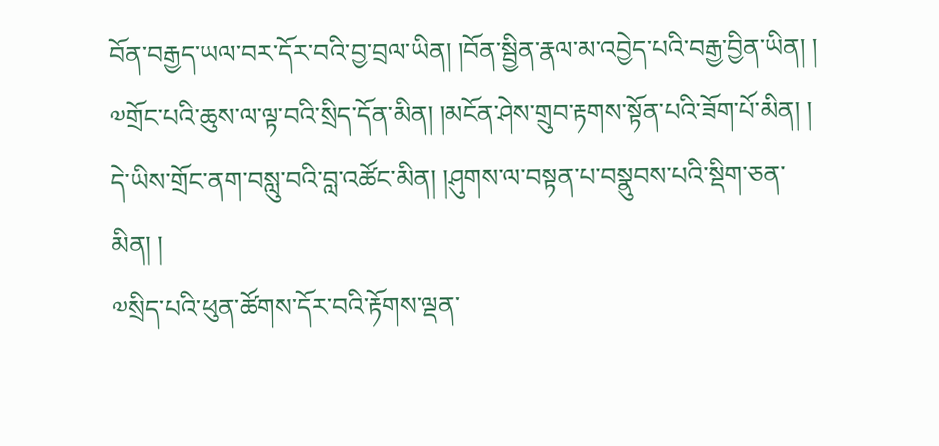བོན་བརྒྱད་ཡལ་བར་དོར་བའི་བྱ་བྲལ་ཡིན། །བོན་སྦྱིན་རྣལ་མ་འབྱེད་པའི་བརྒྱ་བྱིན་ཡིན། །
༧གྲོང་པའི་ཆུས་ལ་ལྟ་བའི་སྲིད་དོན་མིན། །མངོན་ཤེས་གྲུབ་རྟགས་སྟོན་པའི་ཟོག་པོ་མིན། །
དེ་ཡིས་གྲོང་ནག་བསླུ་བའི་བླ་འཚོང་མིན། །ཤུགས་ལ་བསྟན་པ་བསྣུབས་པའི་སྡིག་ཅན་མིན། །
༧སྲིད་པའི་ཕུན་ཚོགས་དོར་བའི་རྟོགས་ལྡན་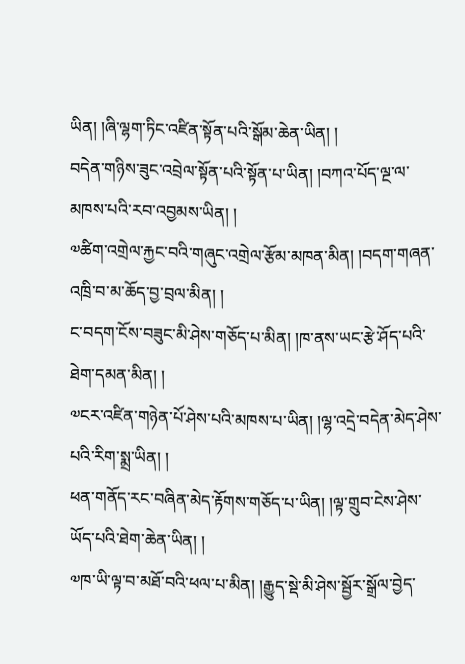ཡིན། །ཞི་ལྷག་ཏིང་འཛིན་སྟོན་པའི་སྒོམ་ཆེན་ཡིན། །
བདེན་གཉིས་ཟུང་འབྲེལ་སྟོན་པའི་སྟོན་པ་ཡིན། །བཀའ་པོད་ལྔ་ལ་མཁས་པའི་རབ་འབྱམས་ཡིན། །
༧ཚིག་འགྲེལ་རྐྱང་བའི་གཞུང་འགྲེལ་རྩོམ་མཁན་མིན། །བདག་གཞན་འཁྲི་བ་མ་ཆོད་བྱ་བྲལ་མིན། །
ང་བདག་ངོས་བཟུང་མི་ཤེས་གཅོད་པ་མིན། །ཁ་ནས་ཡང་རྩེ་ཤོད་པའི་ཐེག་དམན་མིན། །
༧ངར་འཛིན་གཉེན་པོ་ཤེས་པའི་མཁས་པ་ཡིན། །ལྷ་འདྲེ་བདེན་མེད་ཤེས་པའི་རིག་སྨྲ་ཡིན། །
ཕན་གནོད་རང་བཞིན་མེད་རྟོགས་གཅོད་པ་ཡིན། །ལྟ་གྲུབ་ངེས་ཤེས་ཡོད་པའི་ཐེག་ཆེན་ཡིན། །
༧ཁ་ཡི་ལྟ་བ་མཐོ་བའི་ཕལ་པ་མིན། །རྒྱུད་སྡེ་མི་ཤེས་སྦྱོར་སྒྲོལ་བྱེད་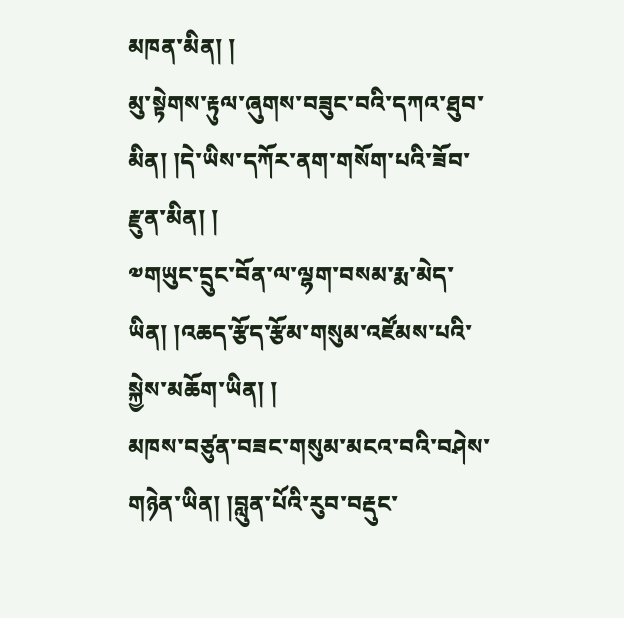མཁན་མིན། །
མུ་སྟེགས་རྟུལ་ཞུགས་བཟུང་བའི་དཀའ་ཐུབ་མིན། །དེ་ཡིས་དཀོར་ནག་གསོག་པའི་ཟོབ་རྫུན་མིན། །
༧གཡུང་དྲུང་བོན་ལ་ལྷག་བསམ་རྨ་མེད་ཡིན། །འཆད་རྩོད་རྩོམ་གསུམ་འཛོམས་པའི་སྐྱེས་མཆོག་ཡིན། །
མཁས་བཙུན་བཟང་གསུམ་མངའ་བའི་བཤེས་གཉེན་ཡིན། །བླུན་པོའི་རུབ་བརྡུང་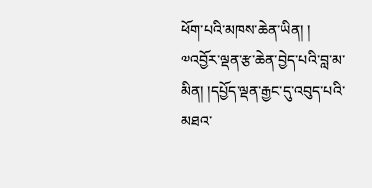ཕོག་པའི་མཁས་ཆེན་ཡིན། །
༧འབྱོར་ལྡན་རྩ་ཆེན་བྱེད་པའི་བླ་མ་མིན། །དཔྱོད་ལྡན་རྒྱང་དུ་འབུད་པའི་མཐའ་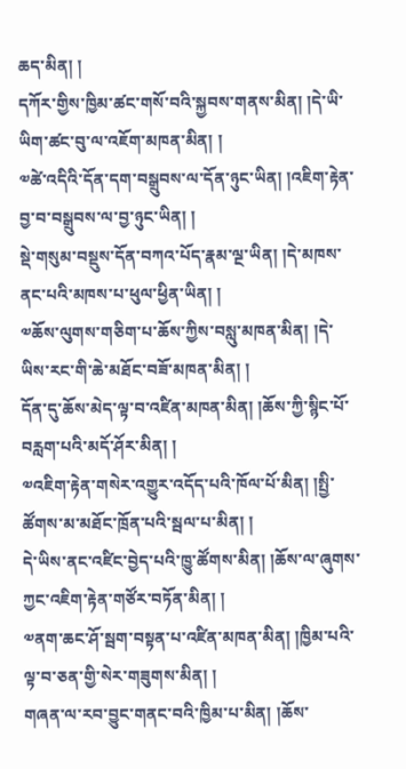ཆད་མིན། །
དཀོར་གྱིས་ཁྱིམ་ཚང་གསོ་བའི་སྐྱབས་གནས་མིན། །དེ་ཡི་ཡིག་ཚང་བུ་ལ་འཇོག་མཁན་མིན། །
༧ཚེ་འདིའི་དོན་དག་བསྒྲུབས་ལ་དོན་ཉུང་ཡིན། །འཇིག་རྟེན་བྱ་བ་བསྒྲུབས་ལ་བྱ་ཉུང་ཡིན། །
སྡེ་གསུམ་བསྡུས་དོན་བཀའ་པོད་རྣམ་ལྔ་ཡིན། །དེ་མཁས་ནང་པའི་མཁས་པ་ཕུལ་ཕྱིན་ཡིན། །
༧ཆོས་ལུགས་གཅིག་པ་ཆོས་ཀྱིས་བསླུ་མཁན་མིན། །དེ་ཡིས་རང་གི་ཆེ་མཐོང་བཟོ་མཁན་མིན། །
དོན་དུ་ཆོས་མེད་ལྟ་བ་འཛིན་མཁན་མིན། །ཆོས་ཀྱི་སྙིང་པོ་བརླག་པའི་མདོ་ཤོར་མིན། །
༧འཇིག་རྟེན་གསེར་འགྱུར་འདོད་པའི་ཁོལ་པོ་མིན། །སྤྱི་ཚོགས་མ་མཐོང་ཁྲོན་པའི་སྦལ་པ་མིན། །
དེ་ཡིས་ནང་འཛིང་བྱེད་པའི་ཁྱུ་ཚོགས་མིན། །ཆོས་ལ་ཞུགས་ཀྱང་འཇིག་རྟེན་གཙོར་བཏོན་མིན། །
༧ནག་ཆང་ཤོ་སྦག་བསྟན་པ་འཛིན་མཁན་མིན། །ཁྱིམ་པའི་ལྟ་བ་ཅན་གྱི་སེར་གཟུགས་མིན། །
གཞན་ལ་རབ་བྱུང་གནང་བའི་ཁྱིམ་པ་མིན། །ཆོས་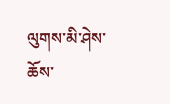ལུགས་མི་ཤེས་ཆོས་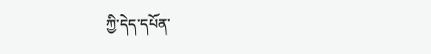ཀྱི་དེད་དཔོན་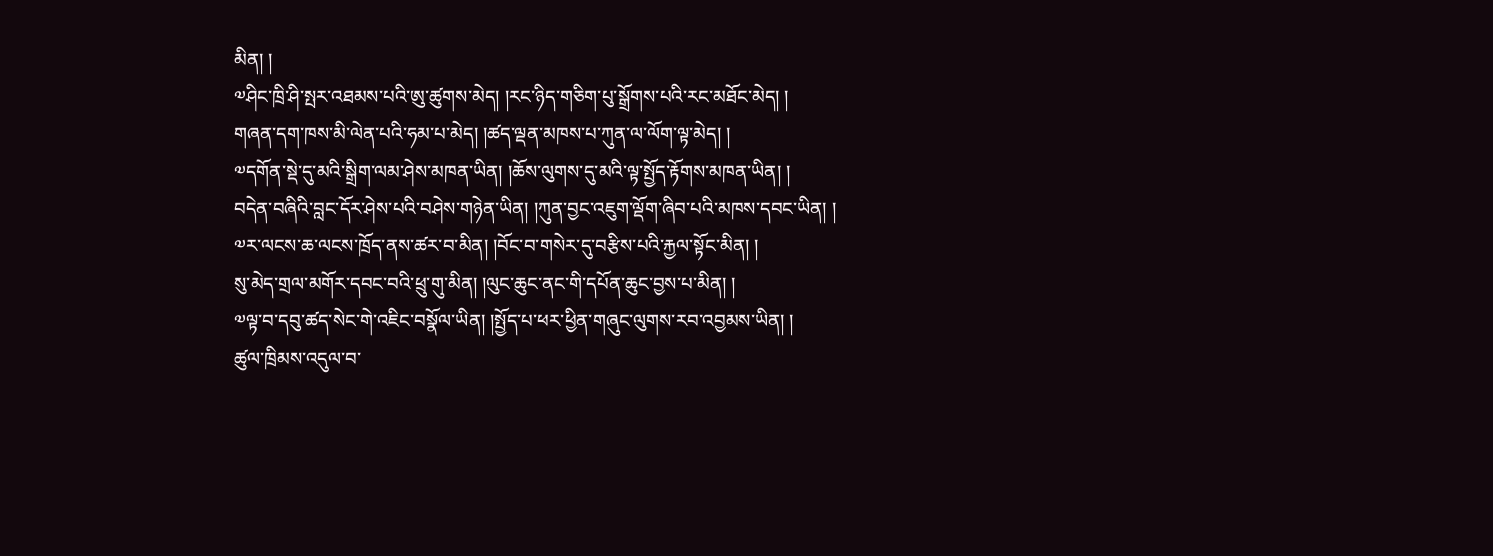མིན། །
༧ཤིང་ཁྲི་ཤི་སྤར་འཐམས་པའི་ཨུ་ཚུགས་མེད། །རང་ཉིད་གཅིག་པུ་སྒྲོགས་པའི་རང་མཐོང་མེད། །
གཞན་དག་ཁས་མི་ལེན་པའི་ཧམ་པ་མེད། །ཚད་ལྡན་མཁས་པ་ཀུན་ལ་ལོག་ལྟ་མེད། །
༧དགོན་སྡེ་དུ་མའི་སྒྲིག་ལམ་ཤེས་མཁན་ཡིན། །ཆོས་ལུགས་དུ་མའི་ལྟ་སྤྱོད་རྟོགས་མཁན་ཡིན། །
བདེན་བཞིའི་བླང་དོར་ཤེས་པའི་བཤེས་གཉེན་ཡིན། །ཀུན་བྱང་འཇུག་ལྡོག་ཞིབ་པའི་མཁས་དབང་ཡིན། །
༧ར་ལངས་ཆ་ལངས་ཁྲོད་ནས་ཚར་བ་མིན། །བོང་བ་གསེར་དུ་བརྩིས་པའི་རྐྱལ་སྟོང་མིན། །
སུ་མེད་གྲལ་མགོར་དབང་བའི་ཕྲུ་གུ་མིན། །ལུང་ཆུང་ནང་གི་དཔོན་ཆུང་བྱས་པ་མིན། །
༧ལྟ་བ་དབུ་ཚད་སེང་གེ་འཇིང་བསྣོལ་ཡིན། །སྤྱོད་པ་ཕར་ཕྱིན་གཞུང་ལུགས་རབ་འབྱམས་ཡིན། །
ཚུལ་ཁྲིམས་འདུལ་བ་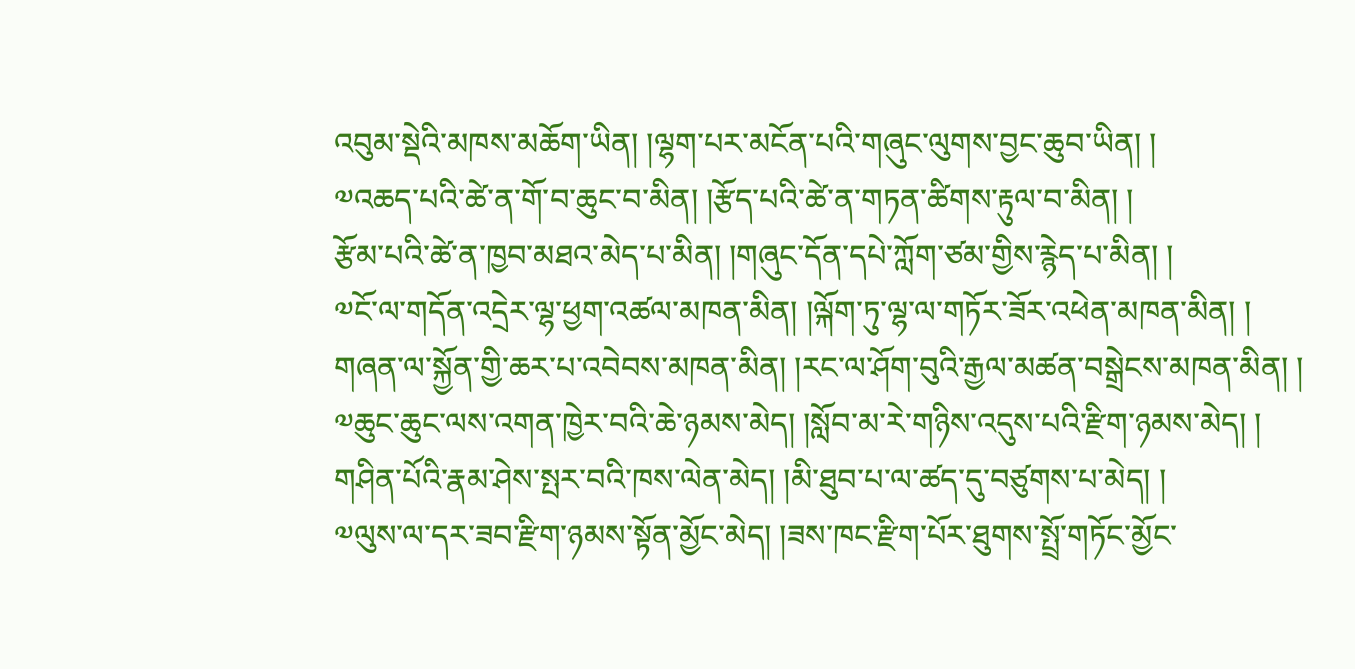འབུམ་སྡེའི་མཁས་མཆོག་ཡིན། །ལྷག་པར་མངོན་པའི་གཞུང་ལུགས་བྱང་ཆུབ་ཡིན། །
༧འཆད་པའི་ཚེ་ན་གོ་བ་ཆུང་བ་མིན། །རྩོད་པའི་ཚེ་ན་གཏན་ཚིགས་རྟུལ་བ་མིན། །
རྩོམ་པའི་ཚེ་ན་ཁྱབ་མཐའ་མེད་པ་མིན། །གཞུང་དོན་དཔེ་ཀློག་ཙམ་གྱིས་རྙེད་པ་མིན། །
༧ངོ་ལ་གདོན་འདྲེར་ལྷ་ཕྱག་འཚལ་མཁན་མིན། །ལྐོག་ཏུ་ལྷ་ལ་གཏོར་ཟོར་འཕེན་མཁན་མིན། །
གཞན་ལ་སྐྱོན་གྱི་ཆར་པ་འབེབས་མཁན་མིན། །རང་ལ་ཤོག་བུའི་རྒྱལ་མཚན་བསྒྲེངས་མཁན་མིན། །
༧ཆུང་ཆུང་ལས་འགན་ཁྱེར་བའི་ཆེ་ཉམས་མེད། །སློབ་མ་རེ་གཉིས་འདུས་པའི་རྫིག་ཉམས་མེད། །
གཤིན་པོའི་རྣམ་ཤེས་སྤར་བའི་ཁས་ལེན་མེད། །མི་ཐུབ་པ་ལ་ཚད་དུ་བཙུགས་པ་མེད། །
༧ལུས་ལ་དར་ཟབ་རྫིག་ཉམས་སྟོན་མྱོང་མེད། །ཟས་ཁང་རྫིག་པོར་ཐུགས་སྤྲོ་གཏོང་མྱོང་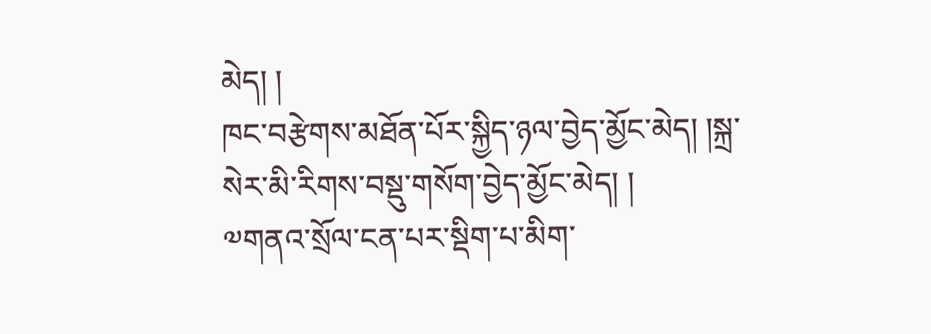མེད། །
ཁང་བརྩེགས་མཐོན་པོར་སྐྱིད་ཉལ་བྱེད་མྱོང་མེད། །སྐྲ་སེར་མི་རིགས་བསྡུ་གསོག་བྱེད་མྱོང་མེད། །
༧གནའ་སྲོལ་ངན་པར་སྡིག་པ་མིག་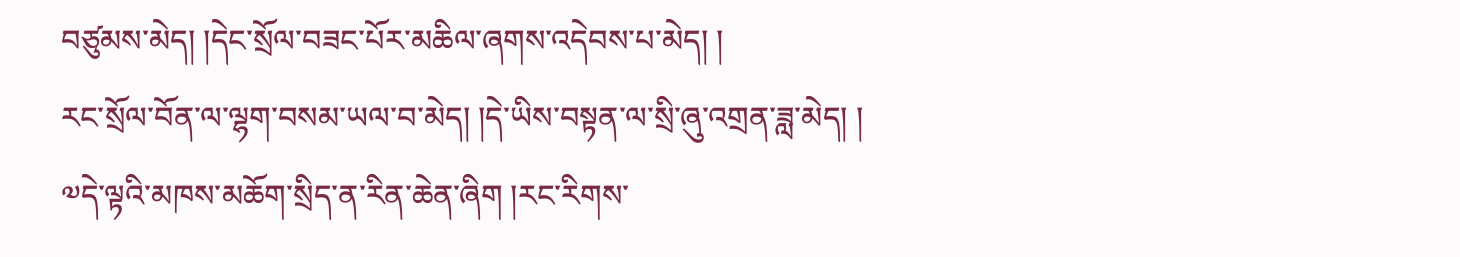བཙུམས་མེད། །དེང་སྲོལ་བཟང་པོར་མཆིལ་ཞགས་འདེབས་པ་མེད། །
རང་སྲོལ་བོན་ལ་ལྷག་བསམ་ཡལ་བ་མེད། །དེ་ཡིས་བསྟན་ལ་སྲི་ཞུ་འགྲན་ཟླ་མེད། །
༧དེ་ལྟའི་མཁས་མཆོག་སྲིད་ན་རིན་ཆེན་ཞིག །རང་རིགས་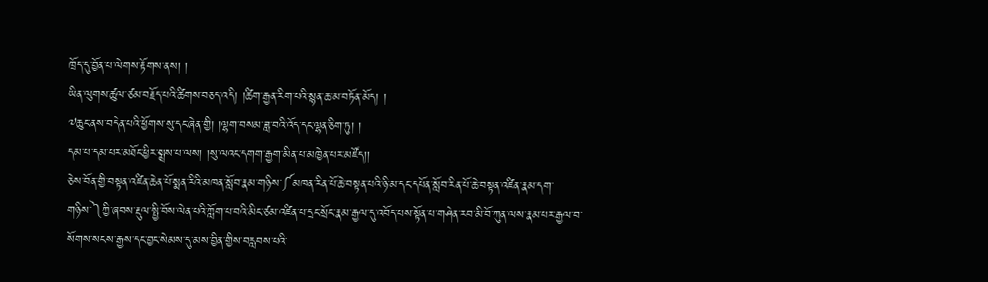ཁྲོད་དུ་བྱོན་པ་ལེགས་རྟོགས་ནས། །
ཡིན་ལུགས་ཚུལ་ཙམ་བརྗོད་པའི་ཚིགས་བཅད་འདི། །ཚིག་རྒྱན་རིག་པའི་སྙན་ཆ་མ་བཏོན་མོད། །
༧ཆུང་ནས་བདེན་པའི་ཕྱོགས་སུ་དང་ཞེན་གྱི། །ལྷག་བསམ་ཟླ་བའི་འོད་དང་ལྷན་ཅིག་ཏུ། །
དམ་པ་དམ་པར་མཐོང་ཕྱིར་སྨྲས་པ་ལས། །སུ་ལའང་དགག་རྒྱག་མིན་པ་མཁྱེན་པར་མཛོད།།
ཅེས་བོན་གྱི་བསྟན་འཛིན་ཆེན་པོ་སྨན་རིའི་མཁན་སློབ་རྣམ་གཉིས་༼མཁན་རིན་པོ་ཆེ་བསྟན་པའི་ཉི་མ་དང་དཔོན་སློབ་རིན་པོ་ཆེ་བསྟན་འཛིན་རྣམ་དག་གཉིས་༽ཀྱི་ཞབས་རྡུལ་སྤྱི་བོས་ལེན་པའི་ཀློག་པ་བའི་མིང་ཙམ་འཛིན་པ་དྲང་སྲོང་རྣམ་རྒྱལ་དུ་འབོད་པས་སྟོན་པ་གཤེན་རབ་མི་བོ་ཀུན་ལས་རྣམ་པར་རྒྱལ་བ་སོགས་སངས་རྒྱས་དང་བྱང་སེམས་དུ་མས་བྱིན་གྱིས་བརླབས་པའི་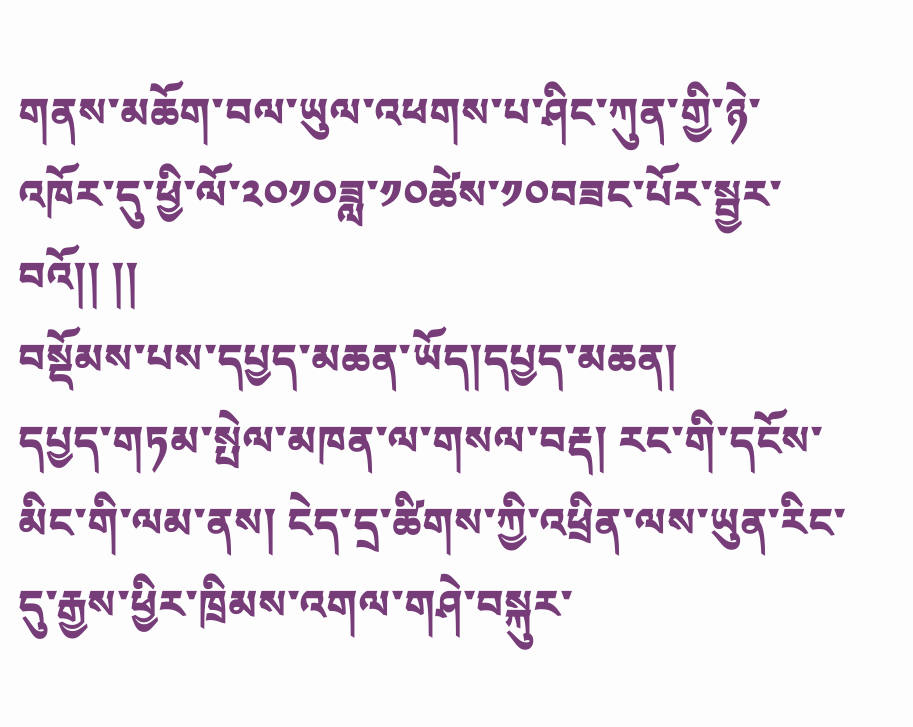གནས་མཆོག་བལ་ཡུལ་འཕགས་པ་ཤིང་ཀུན་གྱི་ཉེ་འཁོར་དུ་ཕྱི་ལོ་༢༠༡༠ཟླ་༡༠ཚེས་༡༠བཟང་པོར་སྦྱར་བའོ།། །།
བསྡོམས་པས་དཔྱད་མཆན་ཡོད།དཔྱད་མཆན།
དཔྱད་གཏམ་སྤེལ་མཁན་ལ་གསལ་བརྡ། རང་གི་དངོས་མིང་གི་ལམ་ནས། ངེད་དྲ་ཚིགས་ཀྱི་འཕྲིན་ལས་ཡུན་རིང་དུ་རྒྱས་ཕྱིར་ཁྲིམས་འགལ་གཤེ་བསྐུར་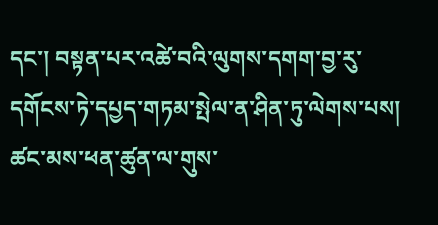དང་། བསྟན་པར་འཚེ་བའི་ལུགས་དགག་བྱ་རུ་དགོངས་ཏེ་དཔྱད་གཏམ་སྤེལ་ན་ཤིན་ཏུ་ལེགས་པས། ཚང་མས་ཕན་ཚུན་ལ་གུས་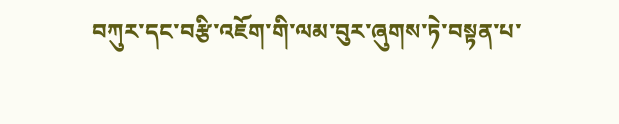བཀུར་དང་བརྩི་འཇོག་གི་ལམ་བུར་ཞུགས་ཏེ་བསྟན་པ་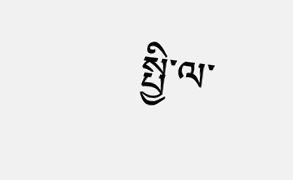སྤྱི་ལ་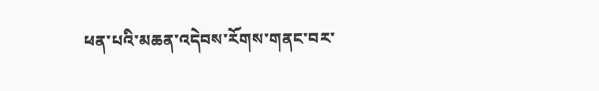ཕན་པའི་མཆན་འདེབས་རོགས་གནང་བར་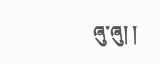ཞུ་ཞུ། །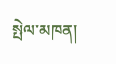སྤེལ་མཁན།